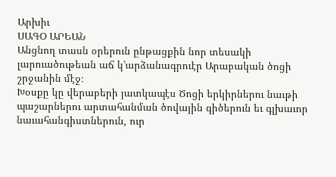Արխիւ
ՍԱԳՕ ԱՐԵԱՆ
Անցնող տասն օրերուն ընթացքին նոր տեսակի լարուածութեան աճ կ՚արձանագրուէր Արաբական ծոցի շրջանին մէջ։
Խօսքը կը վերաբերի յատկապէս Ծոցի երկիրներու նաւթի պաշարներու արտահանման ծովային գիծերուն եւ գլխաւոր նաւահանգիստներուն, ուր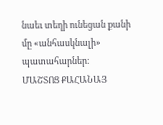նաեւ տեղի ունեցան քանի մը «անհասկնալի» պատահարներ։
ՄԱՇՏՈՑ ՔԱՀԱՆԱՅ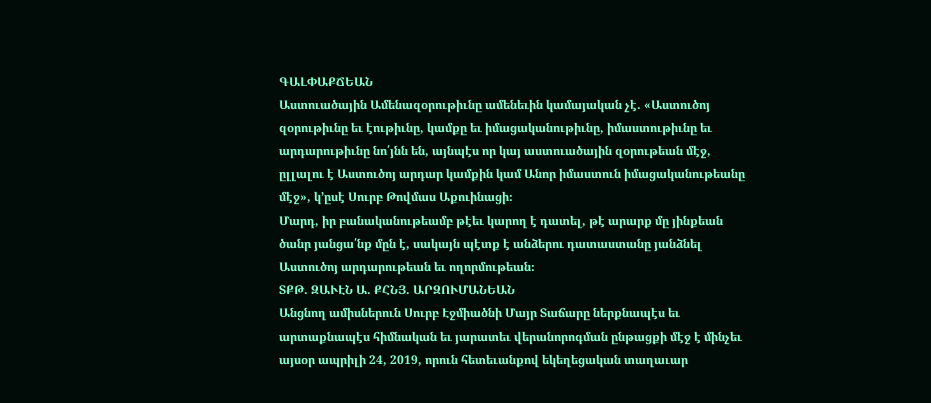ԳԱԼՓԱՔՃԵԱՆ
Աստուածային Ամենազօրութիւնը ամենեւին կամայական չէ. «Աստուծոյ զօրութիւնը եւ էութիւնը, կամքը եւ իմացականութիւնը, իմաստութիւնը եւ արդարութիւնը նո՛յնն են, այնպէս որ կայ աստուածային զօրութեան մէջ, ըլլալու է Աստուծոյ արդար կամքին կամ Անոր իմաստուն իմացականութեանը մէջ», կ՚ըսէ Սուրբ Թովմաս Աքուինացի։
Մարդ, իր բանականութեամբ թէեւ կարող է դատել, թէ արարք մը յինքեան ծանր յանցա՛նք մըն է, սակայն պէտք է անձերու դատաստանը յանձնել Աստուծոյ արդարութեան եւ ողորմութեան։
ՏՔԹ. ԶԱՒԷՆ Ա. ՔՀՆՅ. ԱՐԶՈՒՄԱՆԵԱՆ
Անցնող ամիսներուն Սուրբ Էջմիածնի Մայր Տաճարը ներքնապէս եւ արտաքնապէս հիմնական եւ յարատեւ վերանորոգման ընթացքի մէջ է մինչեւ այսօր ապրիլի 24, 2019, որուն հետեւանքով եկեղեցական տաղաւար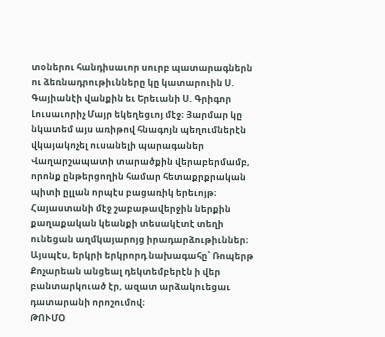տօներու հանդիսաւոր սուրբ պատարագներն ու ձեռնադրութիւնները կը կատարուին Ս. Գայիանէի վանքին եւ Երեւանի Ս. Գրիգոր Լուսաւորիչ Մայր եկեղեցւոյ մէջ։ Յարմար կը նկատեմ այս առիթով հնագոյն պեղումներէն վկայակոչել ուսանելի պարագաներ Վաղարշապատի տարածքին վերաբերմամբ, որոնք ընթերցողին համար հետաքրքրական պիտի ըլլան որպէս բացառիկ երեւոյթ։
Հայաստանի մէջ շաբաթավերջին ներքին քաղաքական կեանքի տեսակէտէ տեղի ունեցան աղմկայարոյց իրադարձութիւններ։ Այսպէս, երկրի երկրորդ նախագահը՝ Ռոպերթ Քոչարեան անցեալ դեկտեմբերէն ի վեր բանտարկուած էր, ազատ արձակուեցաւ դատարանի որոշումով։
ԹՈՒՄՕ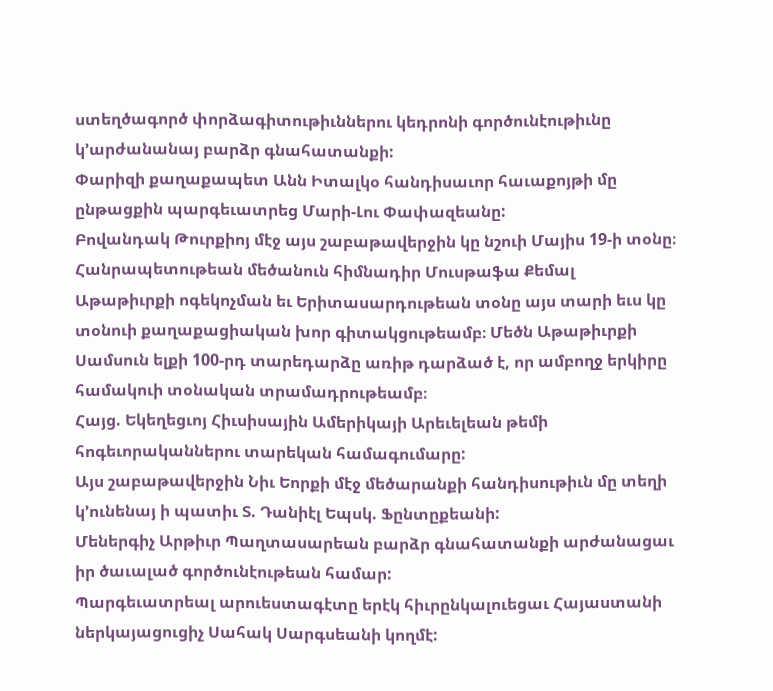ստեղծագործ փորձագիտութիւններու կեդրոնի գործունէութիւնը կ՚արժանանայ բարձր գնահատանքի:
Փարիզի քաղաքապետ Անն Իտալկօ հանդիսաւոր հաւաքոյթի մը ընթացքին պարգեւատրեց Մարի-Լու Փափազեանը:
Բովանդակ Թուրքիոյ մէջ այս շաբաթավերջին կը նշուի Մայիս 19-ի տօնը։ Հանրապետութեան մեծանուն հիմնադիր Մուսթաֆա Քեմալ Աթաթիւրքի ոգեկոչման եւ Երիտասարդութեան տօնը այս տարի եւս կը տօնուի քաղաքացիական խոր գիտակցութեամբ։ Մեծն Աթաթիւրքի Սամսուն ելքի 100-րդ տարեդարձը առիթ դարձած է, որ ամբողջ երկիրը համակուի տօնական տրամադրութեամբ։
Հայց. Եկեղեցւոյ Հիւսիսային Ամերիկայի Արեւելեան թեմի հոգեւորականներու տարեկան համագումարը:
Այս շաբաթավերջին Նիւ Եորքի մէջ մեծարանքի հանդիսութիւն մը տեղի կ՚ունենայ ի պատիւ Տ. Դանիէլ Եպսկ. Ֆընտըքեանի:
Մեներգիչ Արթիւր Պաղտասարեան բարձր գնահատանքի արժանացաւ իր ծաւալած գործունէութեան համար:
Պարգեւատրեալ արուեստագէտը երէկ հիւրընկալուեցաւ Հայաստանի ներկայացուցիչ Սահակ Սարգսեանի կողմէ: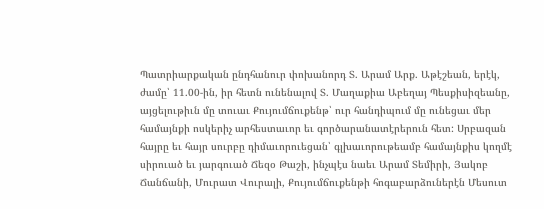Պատրիարքական ընդհանուր փոխանորդ Տ. Արամ Արք. Աթէշեան, երէկ, ժամը՝ 11.00-ին, իր հետն ունենալով Տ. Մաղաքիա Աբեղայ Պեսքիսիզեանը, այցելութիւն մը տուաւ Քույումճուքենթ՝ ուր հանդիպում մը ունեցաւ մեր համայնքի ոսկերիչ արհեստաւոր եւ գործարանատէրերուն հետ: Սրբազան հայրը եւ հայր սուրբը դիմաւորուեցան՝ գլխաւորութեամբ համայնքիս կողմէ սիրուած եւ յարգուած Ճեզօ Թաշի, ինչպէս նաեւ Արամ Տեմիրի, Յակոբ Ճանճանի, Մուրատ Վուրալի, Քույումճուքենթի հոգաբարձուներէն Մեսուտ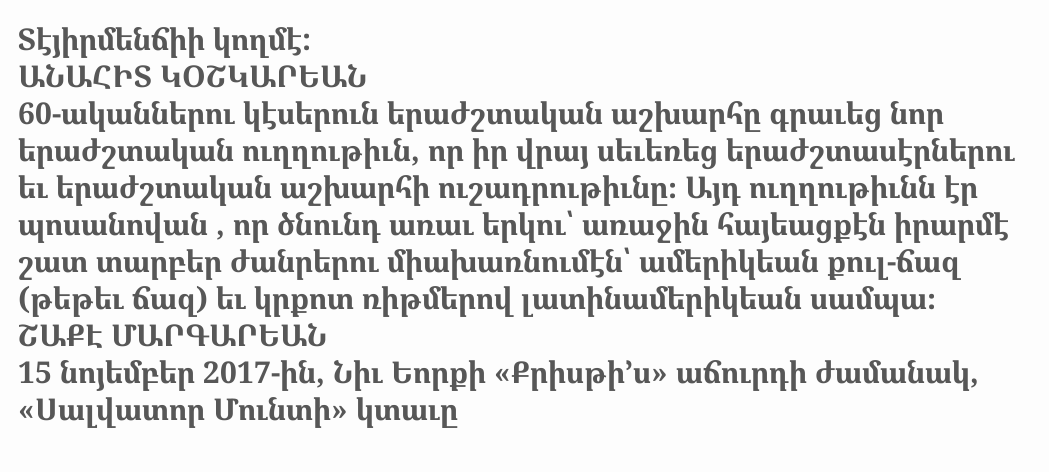Տէյիրմենճիի կողմէ:
ԱՆԱՀԻՏ ԿՕՇԿԱՐԵԱՆ
60-ականներու կէսերուն երաժշտական աշխարհը գրաւեց նոր երաժշտական ուղղութիւն, որ իր վրայ սեւեռեց երաժշտասէրներու եւ երաժշտական աշխարհի ուշադրութիւնը։ Այդ ուղղութիւնն էր պոսանովան , որ ծնունդ առաւ երկու՝ առաջին հայեացքէն իրարմէ շատ տարբեր ժանրերու միախառնումէն՝ ամերիկեան քուլ-ճազ (թեթեւ ճազ) եւ կրքոտ ռիթմերով լատինամերիկեան սամպա։
ՇԱՔԷ ՄԱՐԳԱՐԵԱՆ
15 նոյեմբեր 2017-ին, Նիւ Եորքի «Քրիսթի՚ս» աճուրդի ժամանակ, «Սալվատոր Մունտի» կտաւը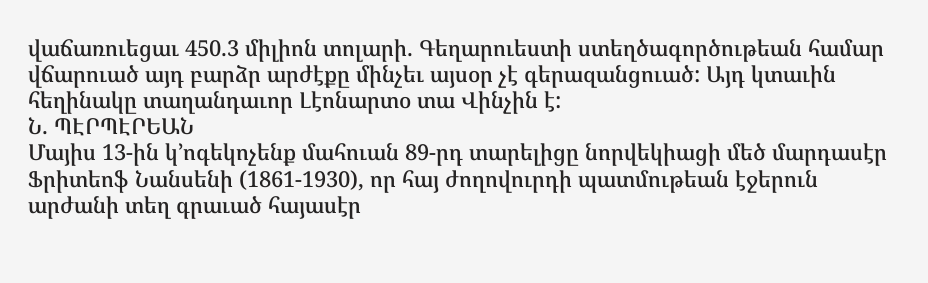վաճառուեցաւ 450.3 միլիոն տոլարի. Գեղարուեստի ստեղծագործութեան համար վճարուած այդ բարձր արժէքը մինչեւ այսօր չէ գերազանցուած: Այդ կտաւին հեղինակը տաղանդաւոր Լէոնարտօ տա Վինչին է:
Ն. ՊԷՐՊԷՐԵԱՆ
Մայիս 13-ին կ՚ոգեկոչենք մահուան 89-րդ տարելիցը նորվեկիացի մեծ մարդասէր Ֆրիտեոֆ Նանսենի (1861-1930), որ հայ ժողովուրդի պատմութեան էջերուն արժանի տեղ գրաւած հայասէր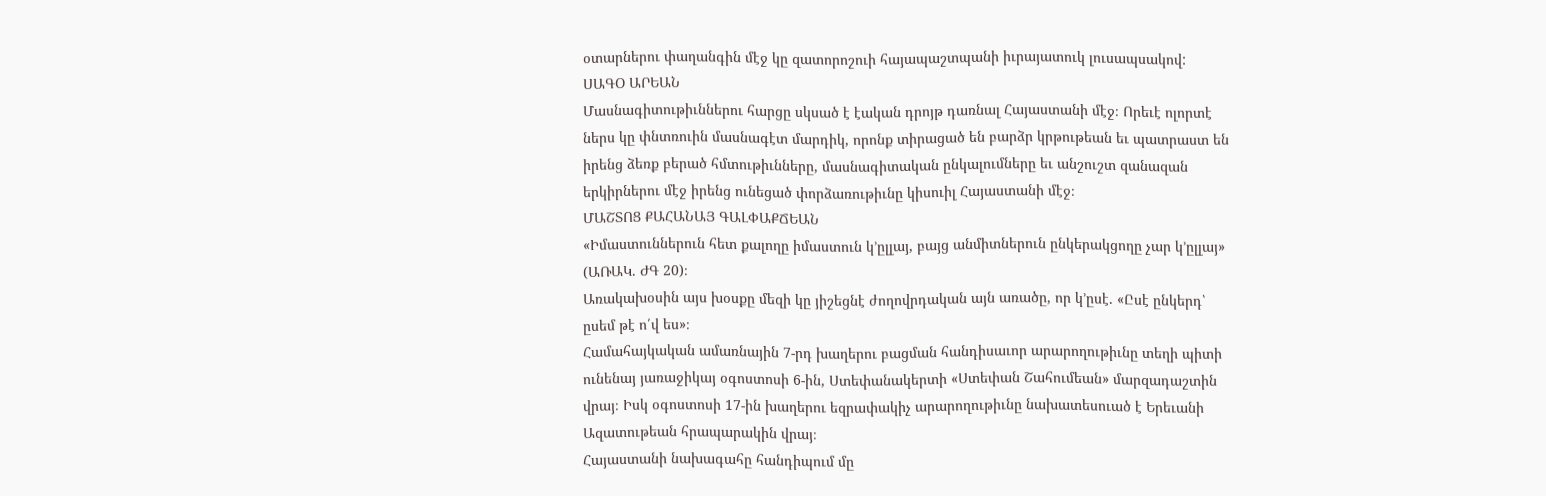օտարներու փաղանգին մէջ կը զատորոշուի հայապաշտպանի իւրայատուկ լուսապսակով:
ՍԱԳՕ ԱՐԵԱՆ
Մասնագիտութիւններու հարցը սկսած է էական դրոյթ դառնալ Հայաստանի մէջ։ Որեւէ ոլորտէ ներս կը փնտռուին մասնագէտ մարդիկ, որոնք տիրացած են բարձր կրթութեան եւ պատրաստ են իրենց ձեռք բերած հմտութիւնները, մասնագիտական ընկալումները եւ անշուշտ զանազան երկիրներու մէջ իրենց ունեցած փորձառութիւնը կիսուիլ Հայաստանի մէջ։
ՄԱՇՏՈՑ ՔԱՀԱՆԱՅ ԳԱԼՓԱՔՃԵԱՆ
«Իմաստուններուն հետ քալողը իմաստուն կ՚ըլլայ, բայց անմիտներուն ընկերակցողը չար կ՚ըլլայ» (ԱՌԱԿ. ԺԳ 20)։
Առակախօսին այս խօսքը մեզի կը յիշեցնէ ժողովրդական այն առածը, որ կ՚ըսէ. «Ըսէ ընկերդ՝ ըսեմ թէ ո՛վ ես»։
Համահայկական ամառնային 7-րդ խաղերու բացման հանդիսաւոր արարողութիւնը տեղի պիտի ունենայ յառաջիկայ օգոստոսի 6-ին, Ստեփանակերտի «Ստեփան Շահումեան» մարզադաշտին վրայ։ Իսկ օգոստոսի 17-ին խաղերու եզրափակիչ արարողութիւնը նախատեսուած է Երեւանի Ազատութեան հրապարակին վրայ։
Հայաստանի նախագահը հանդիպում մը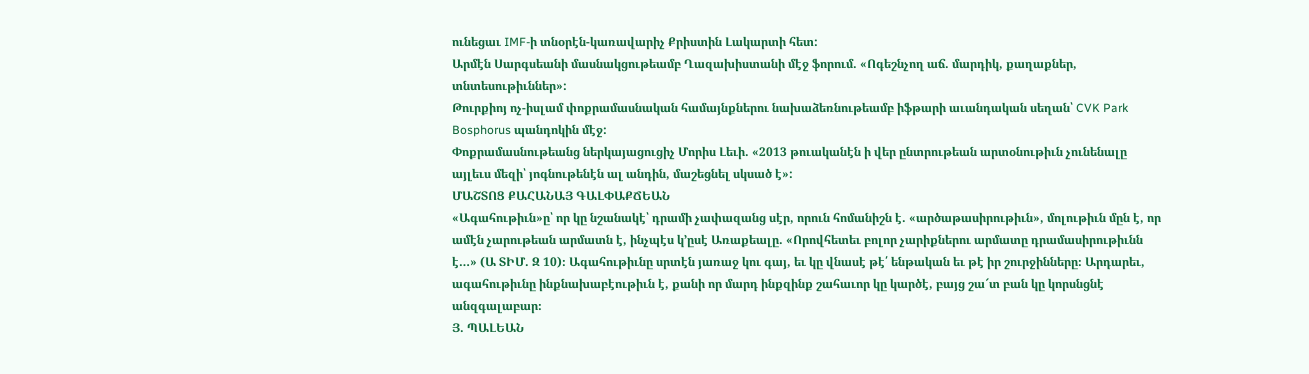ունեցաւ IMF-ի տնօրէն-կառավարիչ Քրիստին Լակարտի հետ:
Արմէն Սարգսեանի մասնակցութեամբ Ղազախիստանի մէջ ֆորում. «Ոգեշնչող աճ. մարդիկ, քաղաքներ, տնտեսութիւններ»:
Թուրքիոյ ոչ-իսլամ փոքրամասնական համայնքներու նախաձեռնութեամբ իֆթարի աւանդական սեղան՝ CVK Park Bosphorus պանդոկին մէջ:
Փոքրամասնութեանց ներկայացուցիչ Մորիս Լեւի. «2013 թուականէն ի վեր ընտրութեան արտօնութիւն չունենալը այլեւս մեզի՝ յոգնութենէն ալ անդին, մաշեցնել սկսած է»:
ՄԱՇՏՈՑ ՔԱՀԱՆԱՅ ԳԱԼՓԱՔՃԵԱՆ
«Ագահութիւն»ը՝ որ կը նշանակէ՝ դրամի չափազանց սէր, որուն հոմանիշն է. «արծաթասիրութիւն», մոլութիւն մըն է, որ ամէն չարութեան արմատն է, ինչպէս կ՚ըսէ Առաքեալը. «Որովհետեւ բոլոր չարիքներու արմատը դրամասիրութիւնն է…» (Ա ՏԻՄ. Զ 10)։ Ագահութիւնը սրտէն յառաջ կու գայ, եւ կը վնասէ թէ՛ ենթական եւ թէ իր շուրջինները։ Արդարեւ, ագահութիւնը ինքնախաբէութիւն է, քանի որ մարդ ինքզինք շահաւոր կը կարծէ, բայց շա՜տ բան կը կորսնցնէ անզգալաբար։
Յ. ՊԱԼԵԱՆ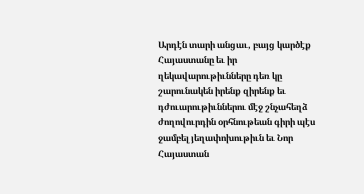Արդէն տարի անցաւ, բայց կարծէք Հայաստանը եւ իր ղեկավարութիւնները դեռ կը շարունակեն իրենք զիրենք եւ դժուարութիւններու մէջ շնչահեղձ ժողովուրդին օրհնութեան գիրի պէս ջամբել յեղափոխութիւն եւ Նոր Հայաստան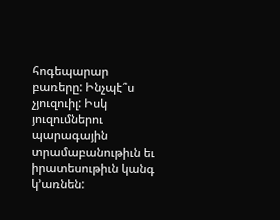հոգեպարար բառերը: Ինչպէ՞ս չյուզուիլ: Իսկ յուզումներու պարագային տրամաբանութիւն եւ իրատեսութիւն կանգ կ՚առնեն: